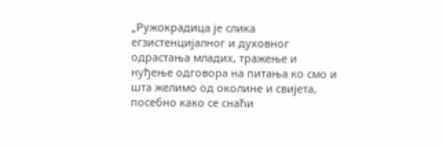„Ружокрадица је слика егзистенцијалног и духовног одрастања младих, тражење и нуђење одговора на питања ко смо и шта желимо од околине и свијета, посебно како се снаћи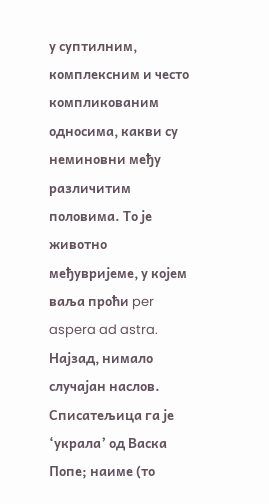у суптилним, комплексним и често компликованим односима, какви су неминовни међу различитим половима. То је животно међувријеме, у којем ваља проћи per aspera ad astra.
Најзад, нимало случајан наслов. Списатељица га је ‘украла’ од Васка Попе; наиме (то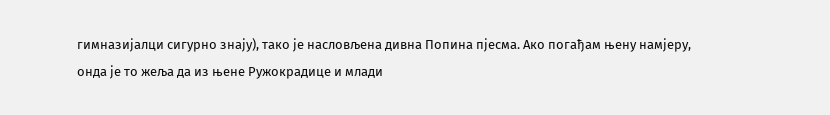гимназијалци сигурно знају), тако је насловљена дивна Попина пјесма. Ако погађам њену намјеру, онда је то жеља да из њене Ружокрадице и млади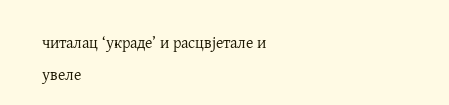читалац ‘украде’ и расцвјетале и увеле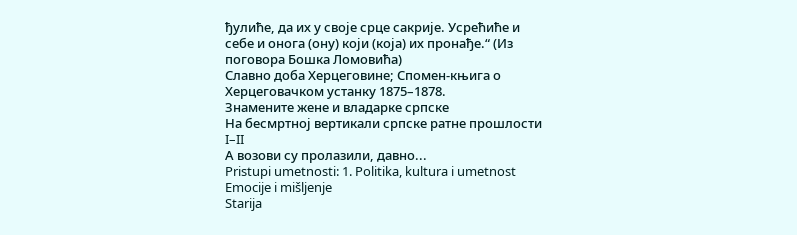ђулиће, да их у своје срце сакрије. Усрећиће и себе и онога (ону) који (која) их пронађе.“ (Из поговора Бошка Ломовића)
Славно доба Херцеговине; Спомен-књига о Херцеговачком устанку 1875–1878.
Знамените жене и владарке српске
На бесмртној вертикали српске ратне прошлости I–II
А возови су пролазили, давно...
Pristupi umetnosti: 1. Politika, kultura i umetnost
Emocije i mišljenje
Starija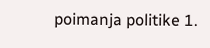poimanja politike 1.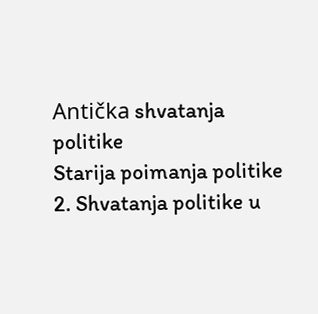Antička shvatanja politike
Starija poimanja politike 2. Shvatanja politike u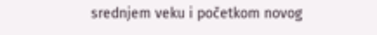srednjem veku i početkom novog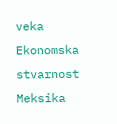veka
Ekonomska stvarnost Meksika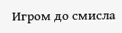Игром до смисла